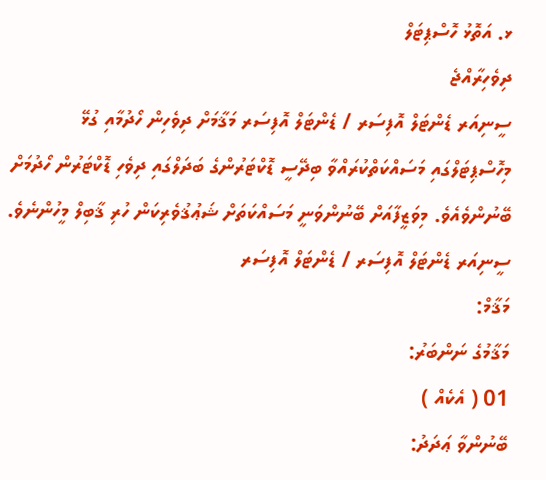ޅ. އަތޮޅު ހޮސްޕިޓަލް
ދިވެހިރާއްޖެ
ސީނިއަރ ޑެންޓަލް އޮފިސަރ / ޑެންޓަލް އޮފިސަރ މަޤާމަށް ދިވެހިން ހޯދުމާއި ގުޅޭ
މިހޮސްޕިޓަލްގައި މަސައްކަތްކުރައްވާ ބިދޭސީ ޑޮކްޓަރުންގެ ބަދަލްގައި ދިވެހި ޑޮކްޓަރުން ހޯދުމަށް ބޭނުންވެއެވެ. މިވަޒީފާއަށް ބޭނުންވަނީ މަސައްކަތަށް ޝަޢުޤުވެރިކަން ހުރި ޤާބިލް މީހުންނެވެ.
ސީނިއަރ ޑެންޓަލް އޮފިސަރ / ޑެންޓަލް އޮފިސަރ
މަޤާމް:
މަޤާމުގެ ނަންބަރު:
01 ( އެކެއް )
ބޭނުންވާ ޢަދަދު: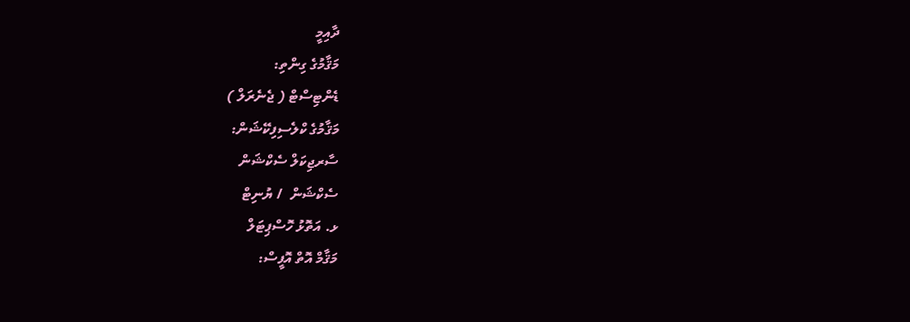ދާއިމީ
މަޤާމުގެ ގިންތި:
ޑެންޓިސްޓް ( ޖެނެރަލް )
މަޤާމުގެ ކްލެސިފިކޭޝަން:
ސާރޖިކަލް ސެކްޝަން
ސެކްޝަން  / ޔުނިޓް
ޅ. އަތޮޅު ހޮސްޕިޓަލް
މަޤާމް އޮތް އޮފީސް: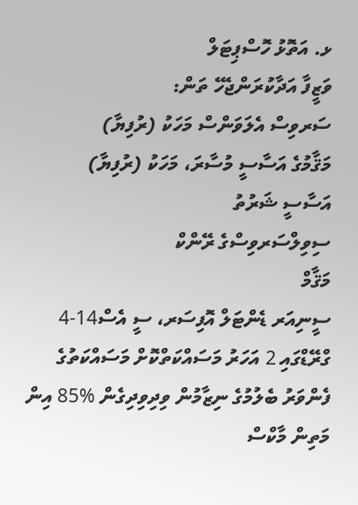ޅ. އަތޮޅު ހޮސްޕިޓަލް
ވަޒީފާ އަދާކުރަންޖެހޭ ތަން:
ސަރވިސް އެލަވަންސް މަހަކު (ރުފިޔާ)
މަޤާމުގެ އަސާސީ މުސާރަ، މަހަކު (ރުފިޔާ)
އަސާސީ ޝަރުތު
ސިވިލްސަރވިސްގެ ރޭންކް
މަޤާމް
ސީނިއަރ ޑެންޓަލް އޮފިސަރ، ސީ އެސް14-4 ގްރޭޑްގައި 2 އަހަރު މަސައްކަތްކޮށް މަސައްކަތުގެ ފެންވަރު ބެލުމުގެ ނިޒާމުން ވިދިވިދިގެން %85 އިން މަތިން މާކްސް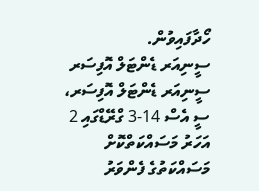ހޯދާފައިވުން.
ސީނިއަރ ޑެންޓަލް އޮފިސަރ
ސީނިއަރ ޑެންޓަލް އޮފިސަރ، ސީ އެސް 14-3 ގްރޭޑްގައި 2 އަހަރު މަސައްކަތްކޮށް މަސައްކަތުގެ ފެންވަރު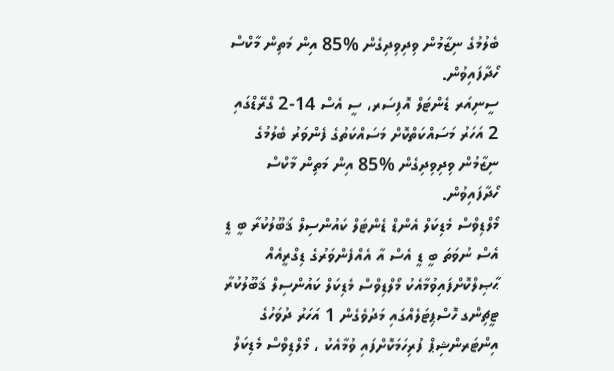ބެލުމުގެ ނިޒާމުން ވިދިވިދިގެން %85 އިން މަތިން މާކްސް ހޯދާފައިވުން.
ސީނިއަރ ޑެންޓަލް އޮފިސަރ، ސީ އެސް 14-2 ގްރޭޑްގައި 2 އަހަރު މަސައްކަތްކޮށް މަސައްކަތުގެ ފެންވަރު ބެލުމުގެ ނިޒާމުން ވިދިވިދިގެން %85 އިން މަތިން މާކްސް ހޯދާފައިވުން.
މޯލްޑިވްސް މެޑިކަލް އެންޑް ޑެންޓަލް ކައުންސިލް ޤަބޫލުކުރާ ބީ ޑީ އެސް ނުވަތަ ބީ ޑީ އެސް އާ އެއްފެންވަރުގެ ޑިގްރީއެއް ޙާޞިލްކޮށްފައިވުމާއެކު މޯލްޑިވްސް މެޑިކަލް ކައުންސިލް ޤަބޫލުކުރާ  ޓީޗިންގ ހޮސްޕިޓަލެއްގައި މަދުވެގެން 1 އަހަރު ދުވަހުގެ އިންޓަރންޝިޕް ފުރިހަމަކޮށްފައި ވުމާއެކު ، މޯލްޑިވްސް މެޑިކަލް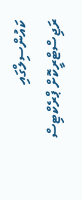ކައުންސިލްގައި ރަޖިސްޓްރީކޮށް ޕްރެކްޓިސް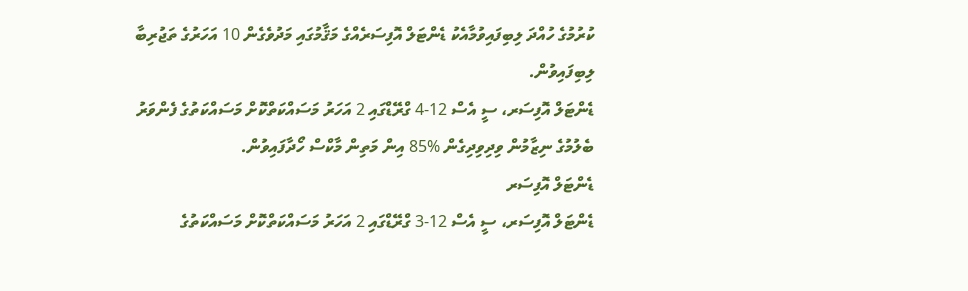ކުރުމުގެ ހުއްދަ ލިބިފައިވުމާއެކު ޑެންޓަލް އޮފިސަރެއްގެ މަޤާމުގައި މަދުވެގެން 10 އަހަރުގެ ތަޖުރިބާ ލިބިފައިވުން.
ޑެންޓަލް އޮފިސަރ، ސީ އެސް 12-4 ގްރޭޑްގައި 2 އަހަރު މަސައްކަތްކޮށް މަސައްކަތުގެ ފެންވަރު ބެލުމުގެ ނިޒާމުން ވިދިވިދިގެން %85 އިން މަތިން މާކްސް ހޯދާފައިވުން.
ޑެންޓަލް އޮފިސަރ
ޑެންޓަލް އޮފިސަރ، ސީ އެސް 12-3 ގްރޭޑްގައި 2 އަހަރު މަސައްކަތްކޮށް މަސައްކަތުގެ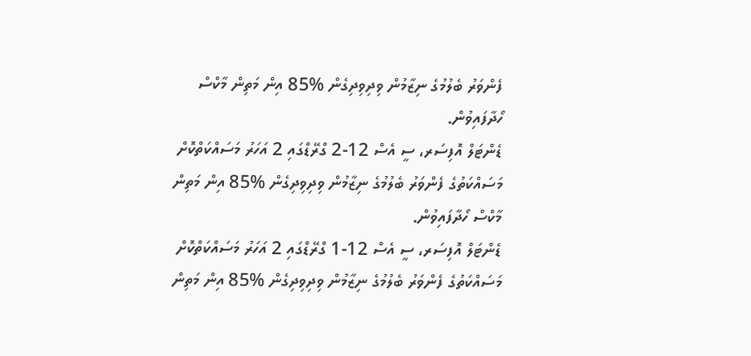ފެންވަރު ބެލުމުގެ ނިޒާމުން ވިދިވިދިގެން %85 އިން މަތިން މާކްސް ހޯދާފައިވުން.
ޑެންޓަލް އޮފިސަރ، ސީ އެސް 12-2 ގްރޭޑްގައި 2 އަހަރު މަސައްކަތްކޮށް މަސައްކަތުގެ ފެންވަރު ބެލުމުގެ ނިޒާމުން ވިދިވިދިގެން %85 އިން މަތިން މާކްސް ހޯދާފައިވުން.
ޑެންޓަލް އޮފިސަރ، ސީ އެސް 12-1 ގްރޭޑްގައި 2 އަހަރު މަސައްކަތްކޮށް މަސައްކަތުގެ ފެންވަރު ބެލުމުގެ ނިޒާމުން ވިދިވިދިގެން %85 އިން މަތިން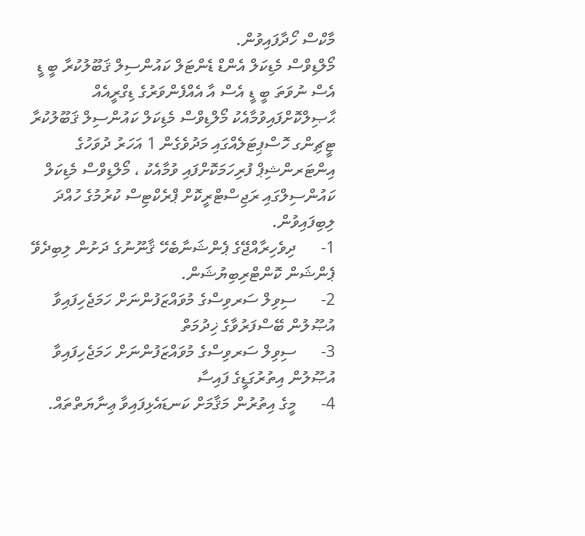މާކްސް ހޯދާފައިވުން.
މޯލްޑިވްސް މެޑިކަލް އެންޑް ޑެންޓަލް ކައުންސިލް ޤަބޫލުކުރާ ބީ ޑީ އެސް ނުވަތަ ބީ ޑީ އެސް އާ އެއްފެންވަރުގެ ޑިގްރީއެއް ޙާޞިލްކޮށްފައިވުމާއެކު މޯލްޑިވްސް މެޑިކަލް ކައުންސިލް ޤަބޫލުކުރާ  ޓީޗިންގ ހޮސްޕިޓަލެއްގައި މަދުވެގެން 1 އަހަރު ދުވަހުގެ އިންޓަރންޝިޕް ފުރިހަމަކޮށްފައި ވުމާއެކު ، މޯލްޑިވްސް މެޑިކަލް ކައުންސިލްގައި ރަޖިސްޓްރީކޮށް ޕްރެކްޓިސް ކުރުމުގެ ހުއްދަ ލިބިފައިވުން.
1-      ދިވެހިރާއްޖޭގެ ޕެންޝަނާބެހޭ ޤާނޫނުގެ ދަށުން ލިބިދެވޭ ޕެންޝަން ކޮންޓްރިބިޔުޝަން.
2-      ސިވިލް ސަރވިސްގެ މުވައްޒަފުންނަށް ހަމަޖެހިފައިވާ އުޞޫލުން ބޭސްފަރުވާގެ ޚިދުމަތް
3-      ސިވިލް ސަރވިސްގެ މުވައްޒަފުންނަށް ހަމަޖެހިފައިވާ އުޞޫލުން އިތުރުގަޑީގެ ފައިސާ
4-      މީގެ އިތުރުން މަޤާމަށް ކަނޑައެޅިފައިވާ ޢިނާޔަތްތައް.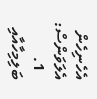އެހެނިހެން އެލަވަންސް:
  1. ބަލިމިހާއާއި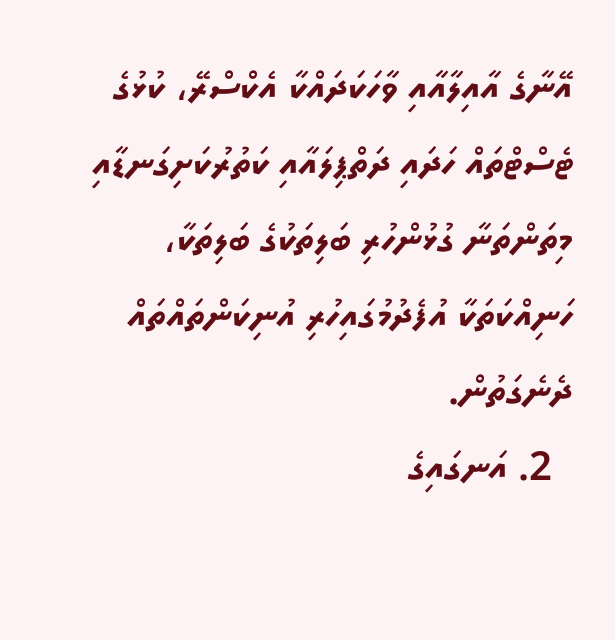އޭނާގެ އާއިލާއާއި ވާހަކަދައްކާ އެކްސްރޭ، ކުޅުގެ ޓެސްޓްތައް ހަދައި ދަތްޕިލައާއި ކަތުރުކަށިގަނޑާއި މިތަންތަނާ ގުޅުންހުރި ބަލިތަކުގެ ބަލިތަކާ، ހަނިއްކަތަކާ އުފެދުމުގައިހުރި އުނިކަންތައްތައް ދެނެގަތުން.
  2. އަނގައިގެ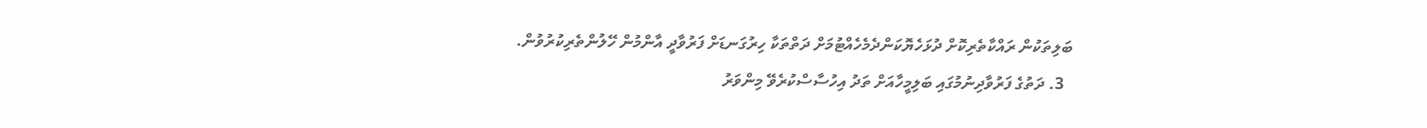ބަލިތަކުން ރައްކާތެރިކޮށް ދުޅަހެޔޮކަންދެމެހެއްޓުމަށް ދަތްތަކާ ހިރުގަނޑަށް ފަރުވާދީ އާންމުން ހޭލުންތެރިކުރުވުން.
  3. ދަތުގެ ފަރުވާދިނުމުގައި ބަލިމީހާއަށް ތަދު އިހުސާސްކުރެވޭ މިންވަރު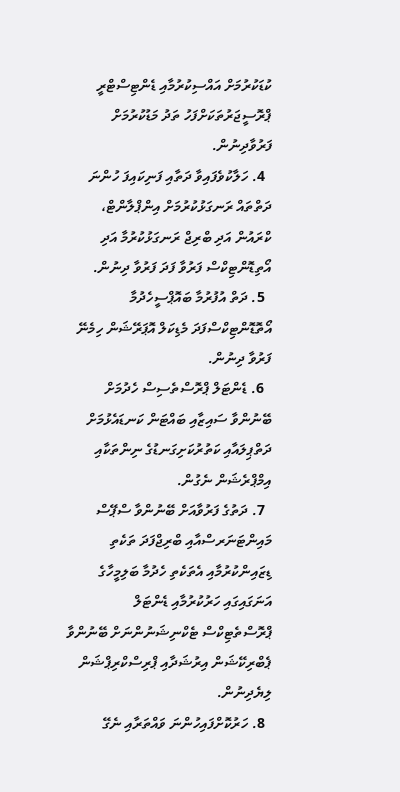ކުޑަކުރުމަށް އައްސިކުރުމާއި ޑެންޓިސްޓްރީ ޕްރޮސީޖަރުތަކަށްފަހު ތަދު މަޑުކުރުމަށް ފަރުވާދިނުން.
  4. ހަލާކުވެފައިވާ ދަތާއި ފަނިކައިފަ ހުންނަ ދަތްތައް ރަނގަޅުކުރުމަށް އިންޕްލާންޓް، ކްރައުން އަދި ބްރިޖް ރަނގަޅުކުރުމާ އަދި އޯތިޑޮންޓިކްސް ފަރުވާ ފަދަ ފަރުވާ ދިނުން.
  5. ދަތް އުފުރުމާ ބައޮޕްސީހެދުމާ އޯތޮޑޮންޓިކްސްފަދަ މެޑިކަލް އޮޕަރޭޝަން ހިމެނޭ ފަރުވާ ދިނުން.
  6. ޑެންޓަލް ޕްރޮސްތެސިސް ހެދުމަށް ބޭނުންވާ ސައިޒާއި ބައްޓަން ކަނޑައެޅުމަށް ދަތްޕިލައާއި ކަތުރުކަށިގަނޑުގެ ނިންތަކާއި އިމްޕްރެޝަން ނެގުން.
  7. ދަތުގެ ފަރުވާއަށް ބޭނުންވާ ސްޕޭސް މައިންޓަނަރސްއާއި ބްރިޖްފަދަ ތަކެތި ޑިޒައިންކުރުމާއި އެތަކެތި ހެދުމާ ބަލިމީހާގެ އަނަގައިގައި ހަރުކުރުމާއި ޑެންޓަލް ޕްރޮސްތެޓިކްސް ޓެކްނިޝަނުންނަށް ބޭނުންވާ ޕެބްރިކޭޝަން އިރުޝަދާއި ޕްރިސްކްރިޕްޝަން ލިޔެދިނުން.
  8. ހަރުކޮށްފައިހުންނަ ވައްތަރާއި ނެގޭ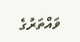ވައްތަރުގެ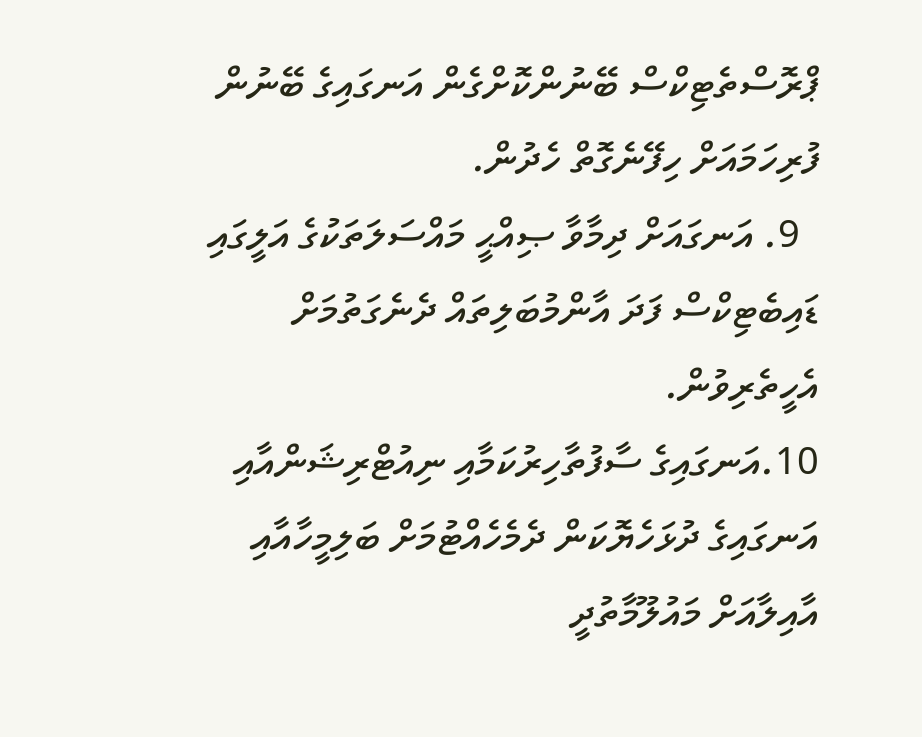ޕްރޮސްތެޓިކްސް ބޭނުންކޮށްގެން އަނގައިގެ ބޭނުން ފުރިހަމައަށް ހިފޭނެގޮތް ހެދުން.
  9. އަނގައަށް ދިމާވާ ޞިއްޙީ މައްސަލަތަކުގެ އަލީގައި ޑައިބެޓިކްސް ފަދަ އާންމުބަލިތައް ދެނެގަތުމަށް އެހީތެރިވުން.
10.އަނގައިގެ ސާފުތާހިރުކަމާއި ނިއުޓްރިޝަންއާއި އަނގައިގެ ދުޅަހެޔޮކަން ދެމެހެއްޓުމަށް ބަލިމީހާއާއި އާއިލާއަށް މައުލޫމާތުދީ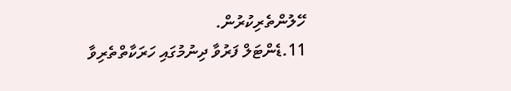ހޭލުންތެރިކުރުން.
11.ޑެންޓަލް ފަރުވާ ދިނުމުގައި ހަރަކާތްތެރިވާ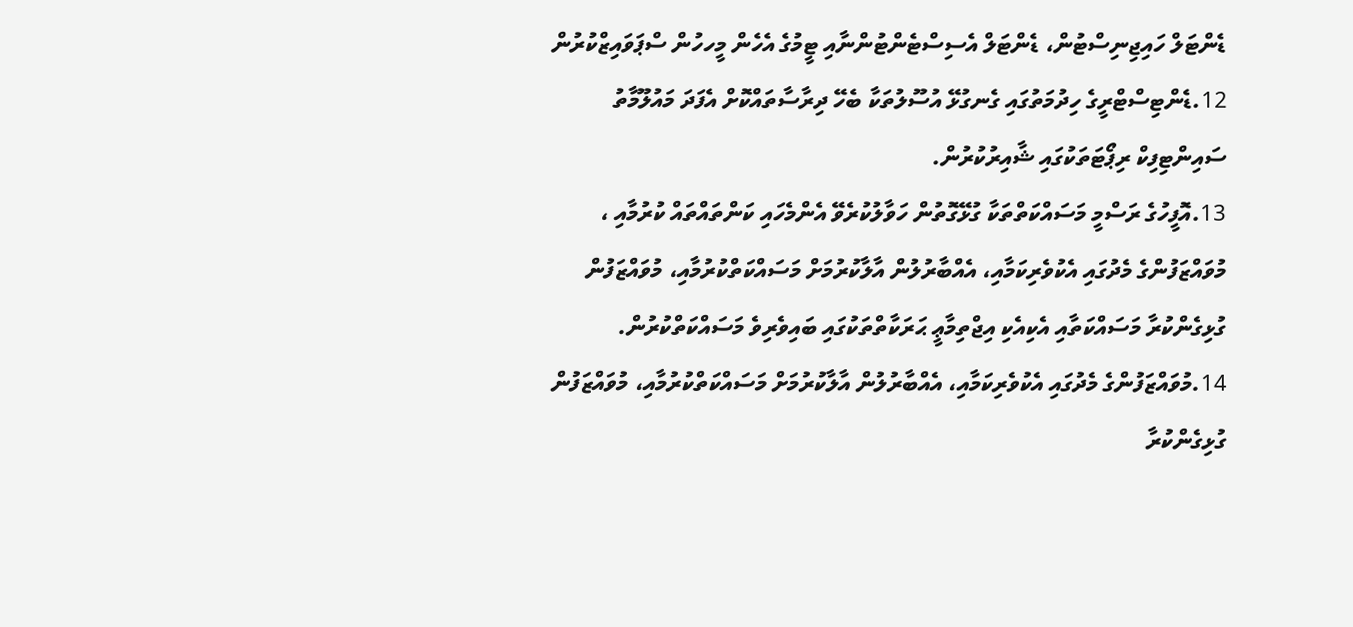ޑެންޓަލް ހައިޖިނިސްޓުން، ޑެންޓަލް އެސިސްޓެންޓުންނާއި ޓީމުގެ އެހެން މީހހުން ސްޕަވައިޒްކުރުން
12.ޑެންޓިސްޓްރީގެ ހިދުމަތުގައި ގެނގުޅޭ އުސޫލުތަކާ ބެހޭ ދިރާސާތައްކޮށް އެފަދަ މައުލޫމާތު ސައިންޓިފިކް ރިޕޯޓަތަކުގައި ޝާއިރުކުރުން.
13.އޮފީހުގެ ރަސްމީ މަސައްކަތްތަކާ ގުޅޭގޮތުން ހަވާލުކުރެވޭ އެންމެހައި ކަންތައްތައް ކުރުމާއި ، މުވައްޒަފުންގެ މެދުގައި އެކުވެރިކަމާއި، އެއްބާރުލުން އާލާކުރުމަށް މަސައްކަތްކުރުމާއި، މުވައްޒަފުން ގުޅިގެންކުރާ މަސައްކަތާއި އެކިއެކި އިޖްތިމާޢީ ޙަރަކާތްތަކުގައި ބައިވެރިވެ މަސައްކަތްކުރުން.
14.މުވައްޒަފުންގެ މެދުގައި އެކުވެރިކަމާއި، އެއްބާރުލުން އާލާކުރުމަށް މަސައްކަތްކުރުމާއި، މުވައްޒަފުން ގުޅިގެންކުރާ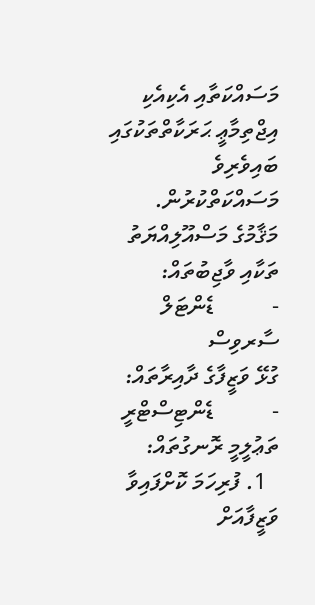މަސައްކަތާއި އެކިއެކި އިޖްތިމާޢީ ޙަރަކާތްތަކުގައި ބައިވެރިވެ މަސައްކަތްކުރުން.
މަޤާމުގެ މަސްއޫލިއްޔަތު ތަކާއި ވާޖިބުތައް:
-          ޑެންޓަލް ސާރވިސް
ގުޅޭ ވަޒީފާގެ ދާއިރާތައް:
-          ޑެންޓިސްޓްރީ
ތަޢުލީމީ ރޮނގުތައް:
  1. ފުރިހަމަ ކޮށްފައިވާ ވަޒީފާއަށް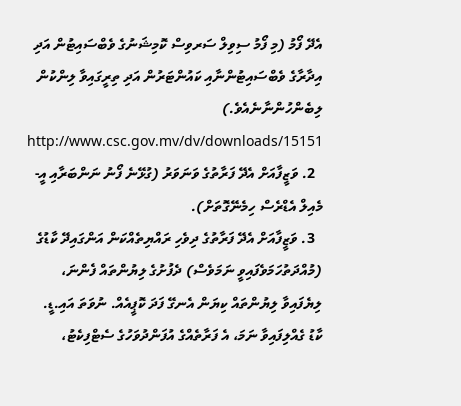އެދޭ ފޯމު (މި ފޯމު ސިވިލް ސަރވިސް ކޮމިޝަނުގެ ވެބްސައިޓުން އަދި އިދާރާގެ ވެބްސައިޓުންނާއި ކައުންޓަރުން އަދި ތިރީގައިވާ ލިންކުން ލިބެންހުންނާނެއެވެ.) http://www.csc.gov.mv/dv/downloads/15151
  2. ވަޒީފާއަށް އެދޭ ފަރާތުގެ ވަނަވަރު (ގުޅޭނެ ފޯނު ނަންބަރާއި އީ-މެއިލް އެޑްރެސް ހިމެނޭގޮތަށް).
  3. ވަޒީފާއަށް އެދޭ ފަރާތުގެ ދިވެހި ރައްޔިތެއްކަން އަންގައިދޭ ކާޑުގެ (މުއްދަތުހަމަވެފައިވީ ނަމަވެސް) ދެފުށުގެ ލިޔުންތައް ފެންނަ، ލިޔެފައިވާ ލިޔުންތައް ކިޔަން އެނގޭ ފަދަ ކޮޕީއެއް. ނުވަތަ އައި.ޑީ. ކާޑު ގެއްލިފައިވާ ނަމަ، އެ ފަރާތެއްގެ އުފަންދުވަހުގެ ސެޓްފިކެޓު،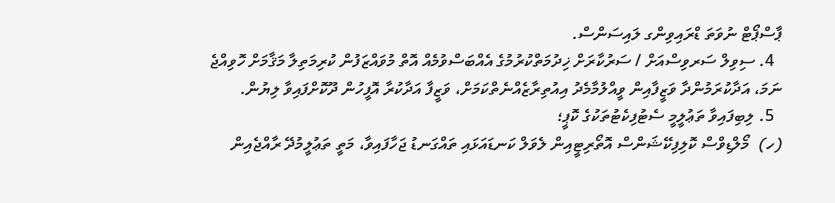ޕާސްޕޯޓް ނުވަތަ ޑްރައިވިންގ ލައިސަންސް.
  4. ސިވިލް ސަރވިސްއަށް / ސަރުކާރަށް ޚިދުމަތްކުރުމުގެ އެއްބަސްވުމެއް އޮތް މުވައްޒަފުން ކުރިމަތިލާ މަޤާމަށް ހޮވިއްޖެ ނަމަ، އަދާކުރަމުންދާ ވަޒީފާއިން ވީއްލުމާމެދު އިއުތިރާޒެއްނެތްކަމަށް، ވަޒީފާ އަދާކުރާ އޮފީހުން ދޫކޮށްފައިވާ ލިޔުން.
  5. ލިބިފައިވާ ތަޢުލީމީ ސެޓުފިކެޓުތަކުގެ ކޮޕީ؛
(ހ)  މޯލްޑިވްސް ކޮލިފިކޭޝަންސް އޮތޯރިޓީއިން ލެވަލް ކަނޑައަޅައި ތައްގަނޑު ޖަހާފައިވާ، މަތީ ތަޢުލީމުދޭ ރާއްޖެއިން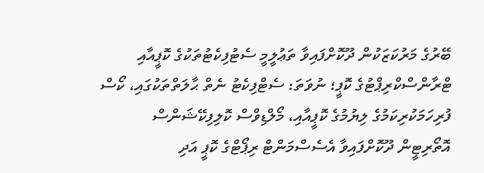ބޭރުގެ މަރުކަޒަކުން ދޫކޮށްފައިވާ ތަޢުލީމީ ސެޓުފިކެޓުތަކުގެ ކޮޕީއާއި ޓްރާންސްކްރިޕްޓުގެ ކޮޕީ؛ ނުވަތަ: ސެޓްފިކެޓު ނެތް ޙާލަތްތަކުގައި، ކޯސް ފުރިހަމަކުރިކަމުގެ ލިޔުމުގެ ކޮޕީއާއި، މޯލްޑިވްސް ކޮލިފިކޭޝަންސް އޮތޯރިޓީން ދޫކޮށްފައިވާ އެސެސްމަންޓް ރިޕޯޓްގެ ކޮޕީ އަދި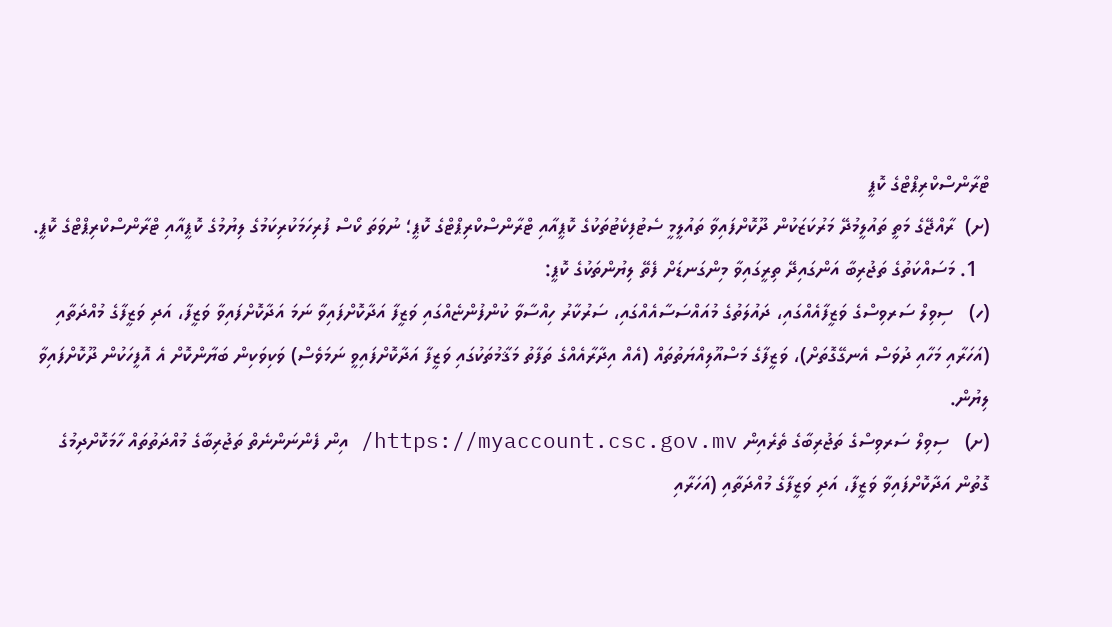ޓްރާންސްކްރިޕްޓްގެ ކޮޕީ
(ށ)  ރާއްޖޭގެ މަތީ ތައުލީމުދޭ މަރުކަޒަކުން ދޫކޮށްފައިވާ ތައުލީމީ ސެޓުފިކެޓުތަކުގެ ކޮޕީއާއި ޓްރާންސްކްރިޕްޓްގެ ކޮޕީ؛ ނުވަތަ ކޯސް ފުރިހަމަކުރިކަމުގެ ލިޔުމުގެ ކޮޕީއާއި ޓްރާންސްކްރިޕްޓްގެ ކޮޕީ.
  1. މަސައްކަތުގެ ތަޖުރިބާ އަންގައިދޭ ތިރީގައިވާ މިންގަނޑަށް ފެތޭ ލިޔުންތަކުގެ ކޮޕީ:
(ހ)   ސިވިލް ސަރވިސްގެ ވަޒީފާއެއްގައި، ދައުލަތުގެ މުއައްސަސާއެއްގައި، ސަރުކާރު ހިއްސާވާ ކުންފުންޏެއްގައި ވަޒީފާ އަދާކޮށްފައިވާ ނަމަ އަދާކޮށްފައިވާ ވަޒީފާ، އަދި ވަޒީފާގެ މުއްދަތާއި (އަހަރާއި މަހާއި ދުވަސް އެނގޭގޮތަށް)، ވަޒީފާގެ މަސްއޫލިއްޔަތުތައް (އެއް އިދާރާއެއްގެ ތަފާތު މަޤާމުތަކުގައި ވަޒީފާ އަދާކޮށްފައިވީ ނަމަވެސް) ވަކިވަކިން ބަޔާންކޮށް އެ އޮފީހަކުން ދޫކޮށްފައިވާ ލިޔުން.
(ށ)   ސިވިލް ސަރވިސްގެ ތަޖުރިބާގެ ތެރެއިން https://myaccount.csc.gov.mv/ އިން ފެންނަންނެތް ތަޖުރިބާގެ މުއްދަތުތައް ހާމަކޮށްދިމުގެ ގޮތުން އަދާކޮށްފައިވާ ވަޒީފާ، އަދި ވަޒީފާގެ މުއްދަތާއި (އަހަރާއި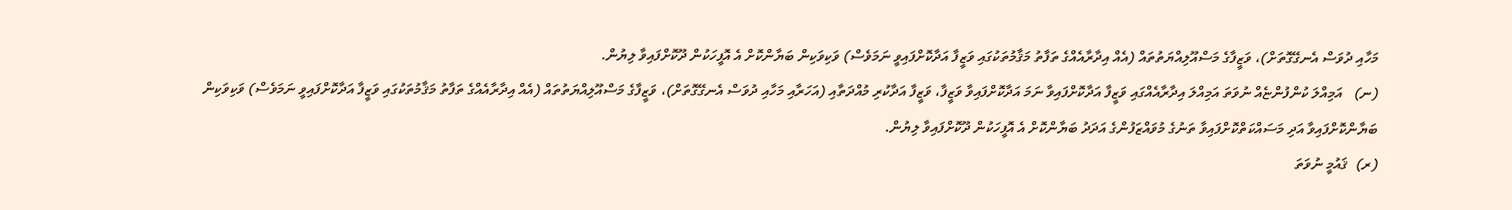މަހާއި ދުވަސް އެނގޭގޮތަށް)، ވަޒީފާގެ މަސްއޫލިއްޔަތުތައް (އެއް އިދާރާއެއްގެ ތަފާތު މަޤާމުތަކުގައި ވަޒީފާ އަދާކޮށްފައިވީ ނަމަވެސް) ވަކިވަކިން ބަޔާންކޮށް އެ އޮފީހަކުން ދޫކޮށްފައިވާ ލިޔުން.
(ނ)   އަމިއްލަ ކުންފުންޏެއް ނުވަތަ އަމިއްލަ އިދާރާއެއްގައި ވަޒީފާ އަދާކޮށްފައިވާ ނަމަ އަދާކޮށްފައިވާ ވަޒީފާ، ވަޒީފާ އަދާކުރި މުއްދަތާއި (އަހަރާއި މަހާއި ދުވަސް އެނގޭގޮތަށް)، ވަޒީފާގެ މަސްއޫލިއްޔަތުތައް (އެއް އިދާރާއެއްގެ ތަފާތު މަޤާމުތަކުގައި ވަޒީފާ އަދާކޮށްފައިވީ ނަމަވެސް) ވަކިވަކިން ބަޔާންކޮށްފައިވާ އަދި މަސައްކަތްކޮށްފައިވާ ތަނުގެ މުވައްޒަފުންގެ އަދަދު ބަޔާންކޮށް އެ އޮފީހަކުން ދޫކޮށްފައިވާ ލިޔުން.
(ރ)  ޤައުމީ ނުވަތަ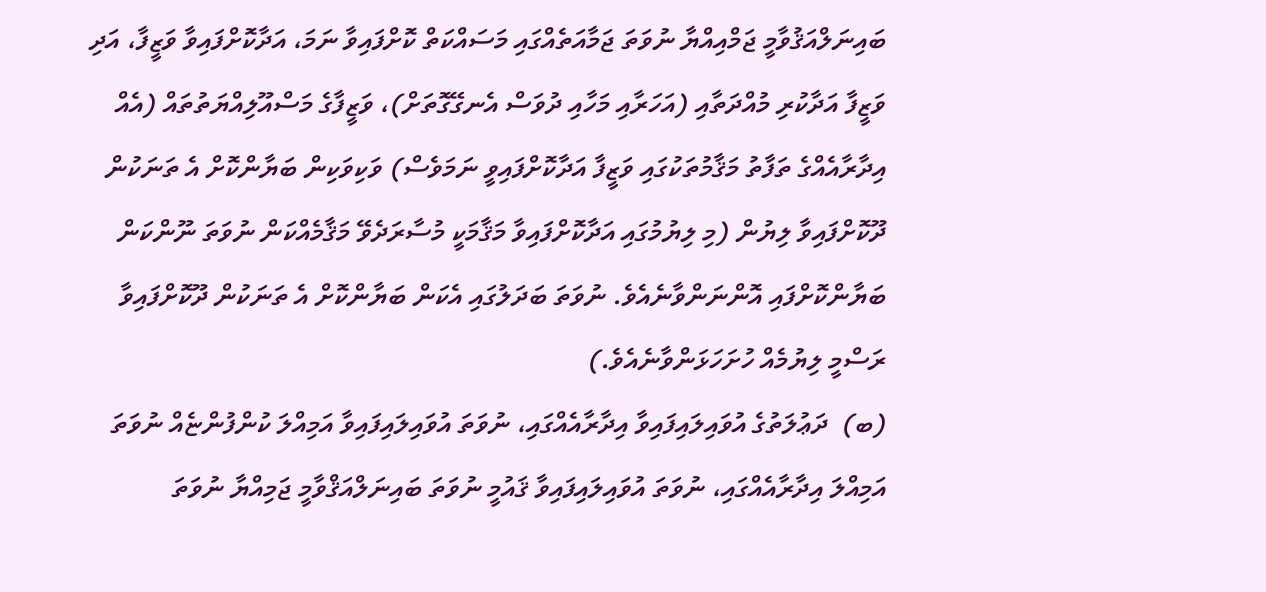ބައިނަލްއަޤުވާމީ ޖަމްއިއްޔާ ނުވަތަ ޖަމާއަތެއްގައި މަސައްކަތް ކޮށްފައިވާ ނަމަ، އަދާކޮށްފައިވާ ވަޒީފާ، އަދި ވަޒީފާ އަދާކުރި މުއްދަތާއި (އަހަރާއި މަހާއި ދުވަސް އެނގޭގޮތަށް)، ވަޒީފާގެ މަސްއޫލިއްޔަތުތައް (އެއް އިދާރާއެއްގެ ތަފާތު މަޤާމުތަކުގައި ވަޒީފާ އަދާކޮށްފައިވީ ނަމަވެސް) ވަކިވަކިން ބަޔާންކޮށް އެ ތަނަކުން ދޫކޮށްފައިވާ ލިޔުން (މި ލިޔުމުގައި އަދާކޮށްފައިވާ މަޤާމަކީ މުސާރަދެވޭ މަޤާމެއްކަން ނުވަތަ ނޫންކަން ބަޔާންކޮށްފައި އޮންނަންވާނެއެވެ. ނުވަތަ ބަދަލުގައި އެކަން ބަޔާންކޮށް އެ ތަނަކުން ދޫކޮށްފައިވާ ރަސްމީ ލިޔުމެއް ހުށަހަޅަންވާނެއެވެ.)
(ބ)  ދަޢުލަތުގެ އުވައިލައިފައިވާ އިދާރާއެއްގައި، ނުވަތަ އުވައިލައިފައިވާ އަމިއްލަ ކުންފުންޏެއް ނުވަތަ އަމިއްލަ އިދާރާއެއްގައި، ނުވަތަ އުވައިލައިފައިވާ ޤައުމީ ނުވަތަ ބައިނަލްއަޤްވާމީ ޖަމިއްޔާ ނުވަތަ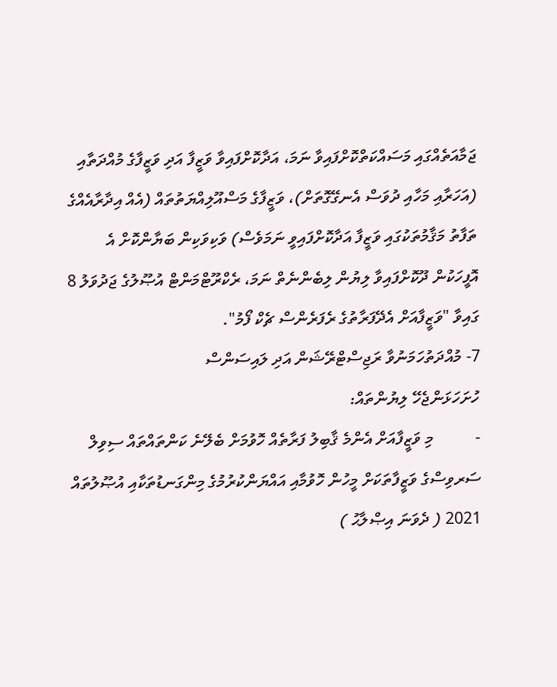ޖަމާއަތެއްގައި މަސައްކަތްކޮށްފައިވާ ނަމަ، އަދާކޮށްފައިވާ ވަޒީފާ އަދި ވަޒީފާގެ މުއްދަތާއި (އަހަރާއި މަހާއި ދުވަސް އެނގޭގޮތަށް)، ވަޒީފާގެ މަސްއޫލިއްޔަތުތައް (އެއް އިދާރާއެއްގެ ތަފާތު މަޤާމުތަކުގައި ވަޒީފާ އަދާކޮށްފައިވީ ނަމަވެސް) ވަކިވަކިން ބަޔާންކޮށް އެ އޮފީހަކުން ދޫކޮށްފައިވާ ލިޔުން ލިބެންނެތް ނަމަ، ރެކްރޫޓްމަންޓް އުޞޫލުގެ ޖަދުވަލު 8 ގައިވާ "ވަޒީފާއަށް އެދޭފަރާތުގެ ރެފަރެންސް ޗެކް ފޯމު".
7- މުއްދަތުހަމަނުވާ ރަޖިސްޓްރޭޝަން އަދި ލައިސަންސް
ހުށަހަޅަންޖެހޭ ލިޔުންތައް:
-          މި ވަޒީފާއަށް އެންމެ ޤާބިލު ފަރާތެއް ހޮވުމަށް ބެލޭނެ ކަންތައްތައް ސިވިލް ސަރވިސްގެ ވަޒީފާތަކަށް މީހުން ހޮވުމާއި އައްޔަންކުރުމުގެ މިންގަނޑުތަކާއި އުޞޫލުތައް 2021 ( ދެވަނަ އިޞްލާޙު )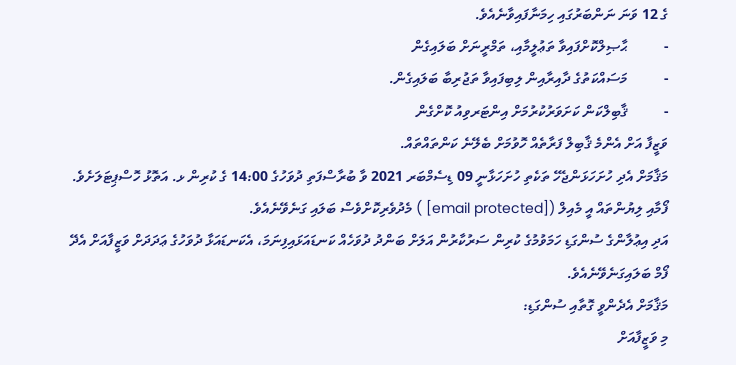ގެ 12 ވަނަ ނަންބަރުގައި ހިމަނާފައިވާނެއެވެ.
-          ޙާޞިލްކޮށްފައިވާ ތަޢުލީމާއި، ތަމްރީނަށް ބަލައިގެން
-          މަސައްކަތުގެ ދާއިރާއިން ލިބިފައިވާ ތަޖުރިބާ ބަލައިގެން.
-          ޤާބިލްކަން ކަށަވަރުކުރުމަށް އިންޓަރވިއު ކޮށްގެން
ވަޒީފާ އަށް އެންމެ ޤާބިލް ފަރާތެއް ހޮވުމަށް ބެލޭނެ ކަންތައްތައް.
މަޤާމަށް އެދި ހުށަހަޅަންޖެހޭ ތަކެތި ހުށަހަޅާނީ 09 ޑިސެމްބަރ 2021 ވާ ބުރާސްފަތި ދުވަހުގެ 14:00 ގެ ކުރިން ޅ. އަތޮޅު ހޮސްޕިޓަލަށެވެ. ފޯމާއި ލިޔުންތައް އީ މެއިލް ([email protected] ) މެދުވެރިކޮށްވެސް ބަލައި ގަނެވޭނެއެވެ.
އަދި އިޢުލާންގެ ސުންގަޑި ހަމަވުމުގެ ކުރިން ސަރުކާރުން އަލަށް ބަންދު ދުވަހެއް ކަނޑައަޅައިފިނަމަ، އެކަނޑައަޅާ ދުވަހުގެ ޢަދަދަށް ވަޒީފާއަށް އެދޭ ފޯމް ބަލައިގަނެވޭނެއެވެ.
މަޤާމަށް އެދެންވީ ގޮތާއި ސުންގަޑި:
މި ވަޒީފާއަށް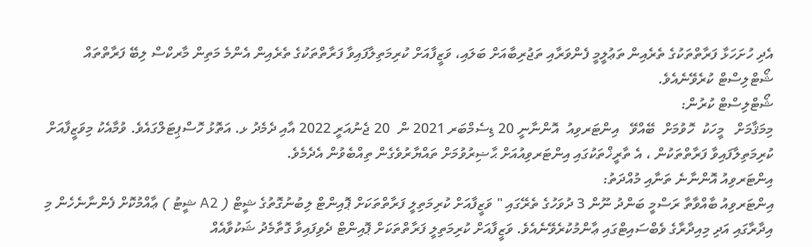އެދި ހުށަހަޅާ ފަރާތްތަކުގެ ތެރެއިން ތަޢުލީމީ ފެންވަރާއި ތަޖުރިބާއަށް ބަލައި، ވަޒީފާއަށް ކުރިމަތިލާފައިވާ ފަރާތްތަކުގެ ތެރެއިން އެންމެ މަތިން މާރކްސް ލިބޭ ފަރާތްތައް ޝޯޓްލިސްޓް ކުރެވޭނެއެވެ.
ޝޯޓްލިސްޓް ކުރުން:
މިމަޤާމަށް   މީހަކު  ހޮވުމަށް  ބޭއްވޭ   އިންޓަރވިއު  އޮންނާނީ 20 ޑިސެމްބަރ 2021 ން  20 ޖެނުއަރީ 2022 އާއި ދެމެދު ޅ. އަތޮޅު ހޮސްޕިޓަލްގައެވެ. ވުމާއެކު މިވަޒީފާއަށް ކުރިމަތިލާފައިވާ ފަރާތްތަކުން ، އެ ތާރީޚްތަކުގައި އިންޓަރވިއުއަށް ޙާޟިރުވުމަށް ތައްޔާރުވެގެން ތިއްބެވުން އެދެމެވެ.
އިންޓަރވިއު އޮންނާނެ ތަނާއި މުއްދަތު:
އިންޓަރވިއު ބާއްވާތާ ރަސްމީ ބަންދު ނޫން 3 ދުވަހުގެ ތެރޭގައި " ވަޒީފާއަށް ކުރިމަތިލީ ފަރާތްތަކަށް ޕޮއިންޓް ލިބުނުގޮތުގެ ޝީޓް ( A2 ޝީޓު ) ޢާއްމުކޮށް ފެންނާނެހެން މި އިދާރާގައި އަދި މިއިދާރާގެ ވެބްސައިޓްގައި ޢާންމުކުރެވޭނެއެވެ. ވަޒީފާއަށް ކުރިމަތިލީ ފަރާތްތަކަށް ޕޮއިންޓް ދެވިފައިވާ ގޮތާމެދު ޝަކުވާއެއް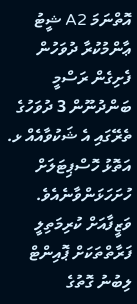އޮތްނަމަ A2 ޝީޓު ޢާންމުކުރާ ދުވަހުން ފެށިގެން ރަސްމީ ބަންދުނޫން 3 ދުވަހުގެ ތެރޭގައި އެ ޝަކުވާއެއް ޅ. އަތޮޅު ހޮސްޕިޓަލަށް ހުށަހަޅަންވާނެއެވެ.
ވަޒީފާއަށް ކުރިމަތިލީ ފަރާތްތަކަށް ޕޮއިންޓް ލިބުނު ގޮތުގެ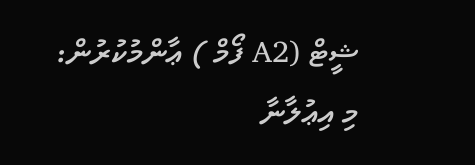ޝީޓް (A2 ފޯމް ) ޢާންމުކުރުން:
މި އިޢުލާނާ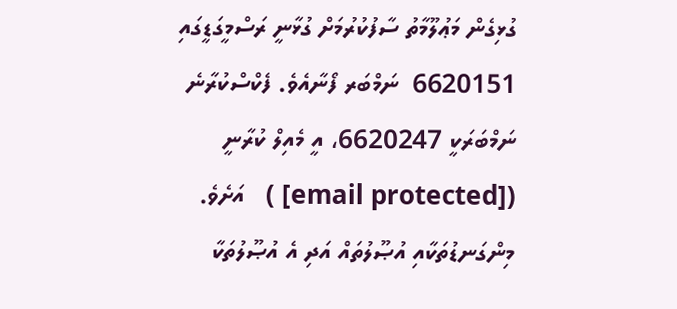ގުޅިގެން މަޢުލޫމާތު ސާފުކުރުމަށް ގުޅާނީ ރަސްމީގަޑީގައި 6620151  ނަމްބަރ ފޯނާއެވެ. ފެކްސްކުރާނެ ނަމްބަރަކީ 6620247، އީ މެއިލް ކުރާނީ  ([email protected] )   އަށެވެ. މިންގަނޑުތަކާއި އުޞޫލުތައް އަދި އެ އުޞޫލުތަކާ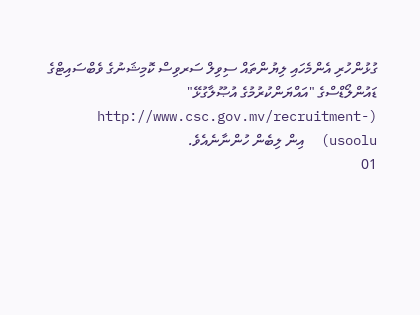ގުޅުންހުރި އެންމެހައި ލިޔުންތައް ސިވިލް ސަރވިސް ކޮމިޝަނުގެ ވެބްސައިޓްގެ ޑައުންލޯޑްސްގެ "އައްޔަންކުރުމުގެ އުޞޫލާގުޅޭ" (http://www.csc.gov.mv/recruitment-usoolu)  އިން ލިބެން ހުންނާނެއެވެ.
01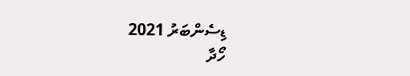ޑިސެންބަރު 2021
ހޯދާ